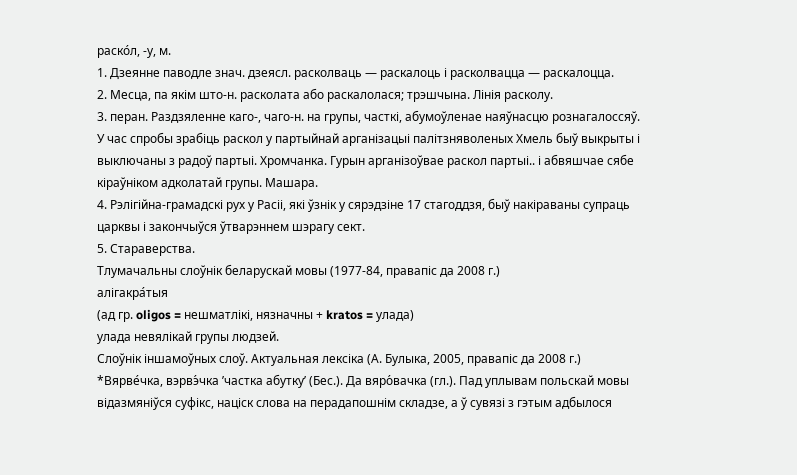раско́л, ‑у, м.
1. Дзеянне паводле знач. дзеясл. расколваць — раскалоць і расколвацца — раскалоцца.
2. Месца, па якім што‑н. расколата або раскалолася; трэшчына. Лінія расколу.
3. перан. Раздзяленне каго‑, чаго‑н. на групы, часткі, абумоўленае наяўнасцю рознагалоссяў. У час спробы зрабіць раскол у партыйнай арганізацыі палітзняволеных Хмель быў выкрыты і выключаны з радоў партыі. Хромчанка. Гурын арганізоўвае раскол партыі.. і абвяшчае сябе кіраўніком адколатай групы. Машара.
4. Рэлігійна-грамадскі рух у Расіі, які ўзнік у сярэдзіне 17 стагоддзя, быў накіраваны супраць царквы і закончыўся ўтварэннем шэрагу сект.
5. Стараверства.
Тлумачальны слоўнік беларускай мовы (1977-84, правапіс да 2008 г.)
алігакра́тыя
(ад гр. oligos = нешматлікі, нязначны + kratos = улада)
улада невялікай групы людзей.
Слоўнік іншамоўных слоў. Актуальная лексіка (А. Булыка, 2005, правапіс да 2008 г.)
*Вярве́чка, вэрвэ́чка ’частка абутку’ (Бес.). Да вяро́вачка (гл.). Пад уплывам польскай мовы відазмяніўся суфікс, націск слова на перадапошнім складзе, а ў сувязі з гэтым адбылося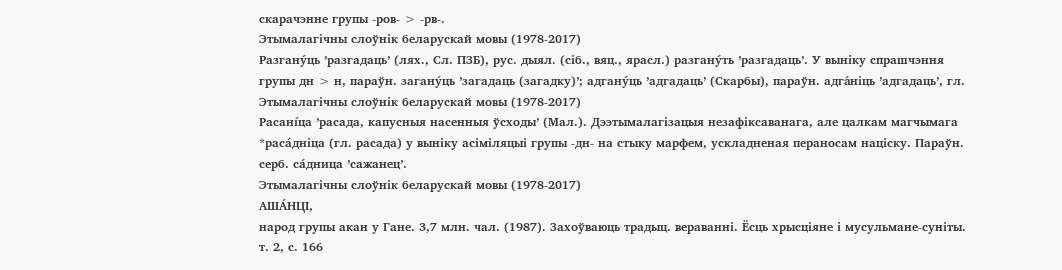скарачэнне групы ‑ров‑ > ‑рв‑.
Этымалагічны слоўнік беларускай мовы (1978-2017)
Разгану́ць ’разгадаць’ (лях., Сл. ПЗБ), рус. дыял. (сіб., вяц., ярасл.) разгану́ть ’разгадаць’. У выніку спрашчэння групы дн > н, параўн. загану́ць ’загадаць (загадку)’; адгану́ць ’адгадаць’ (Скарбы), параўн. адга́ніць ’адгадаць’, гл.
Этымалагічны слоўнік беларускай мовы (1978-2017)
Расані́ца ’расада, капусныя насенныя ўсходы’ (Мал.). Дээтымалагізацыя незафіксаванага, але цалкам магчымага *раса́дніца (гл. расада) у выніку асіміляцыі групы ‑дн‑ на стыку марфем, ускладненая пераносам націску. Параўн. серб. са́дница ’сажанец’.
Этымалагічны слоўнік беларускай мовы (1978-2017)
АША́НЦІ,
народ групы акан у Гане. 3,7 млн. чал. (1987). Захоўваюць традыц. вераванні. Ёсць хрысціяне і мусульмане-суніты.
т. 2, с. 166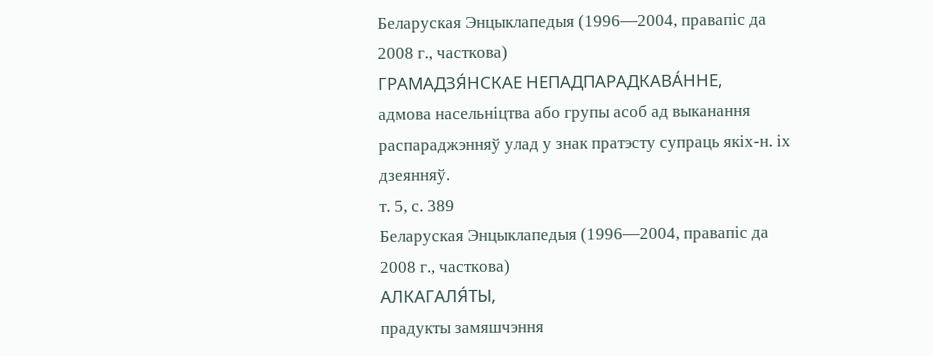Беларуская Энцыклапедыя (1996—2004, правапіс да 2008 г., часткова)
ГРАМАДЗЯ́НСКАЕ НЕПАДПАРАДКАВА́ННЕ,
адмова насельніцтва або групы асоб ад выканання распараджэнняў улад у знак пратэсту супраць якіх-н. іх дзеянняў.
т. 5, с. 389
Беларуская Энцыклапедыя (1996—2004, правапіс да 2008 г., часткова)
АЛКАГАЛЯ́ТЫ,
прадукты замяшчэння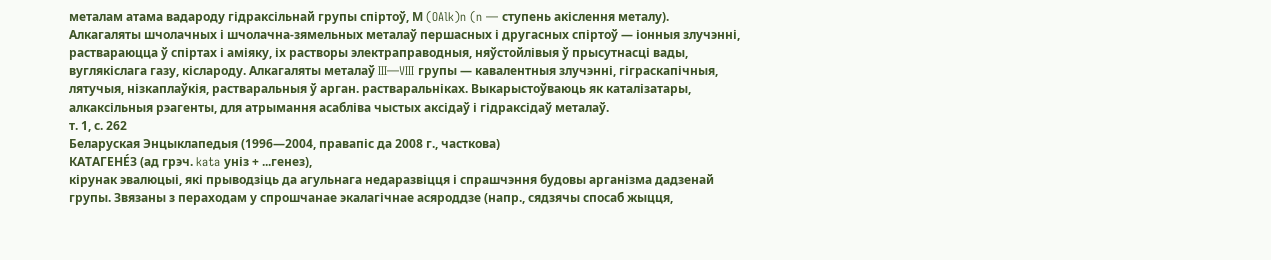металам атама вадароду гідраксільнай групы спіртоў, М (OAlk)n (n — ступень акіслення металу). Алкагаляты шчолачных і шчолачна-зямельных металаў першасных і другасных спіртоў — іонныя злучэнні, раствараюцца ў спіртах і аміяку, іх растворы электраправодныя, няўстойлівыя ў прысутнасці вады, вуглякіслага газу, кіслароду. Алкагаляты металаў III—VIII групы — кавалентныя злучэнні, гіграскапічныя, лятучыя, нізкаплаўкія, растваральныя ў арган. растваральніках. Выкарыстоўваюць як каталізатары, алкаксільныя рэагенты, для атрымання асабліва чыстых аксідаў і гідраксідаў металаў.
т. 1, с. 262
Беларуская Энцыклапедыя (1996—2004, правапіс да 2008 г., часткова)
КАТАГЕНЕ́З (ад грэч. kata уніз + ...генез),
кірунак эвалюцыі, які прыводзіць да агульнага недаразвіцця і спрашчэння будовы арганізма дадзенай групы. Звязаны з пераходам у спрошчанае экалагічнае асяроддзе (напр., сядзячы спосаб жыцця,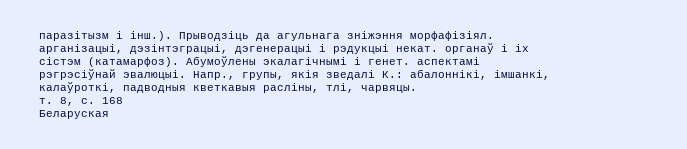паразітызм і інш.). Прыводзіць да агульнага зніжэння морфафізіял. арганізацыі, дэзінтэграцыі, дэгенерацыі і рэдукцыі некат. органаў і іх сістэм (катамарфоз). Абумоўлены экалагічнымі і генет. аспектамі рэгрэсіўнай эвалюцыі. Напр., групы, якія зведалі К.: абалоннікі, імшанкі, калаўроткі, падводныя кветкавыя расліны, тлі, чарвяцы.
т. 8, с. 168
Беларуская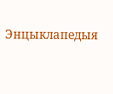Энцыклапедыя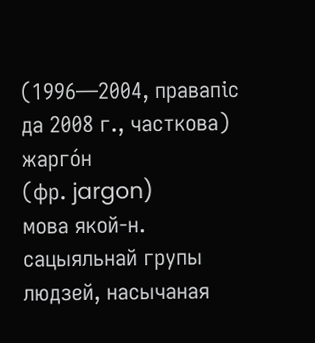(1996—2004, правапіс да 2008 г., часткова)
жарго́н
(фр. jargon)
мова якой-н. сацыяльнай групы людзей, насычаная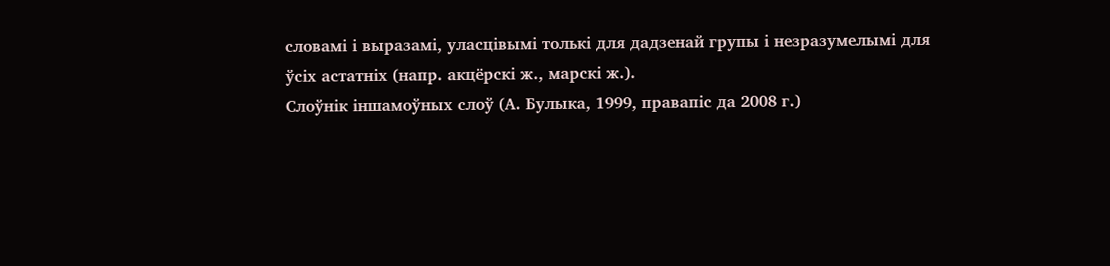словамі і выразамі, уласцівымі толькі для дадзенай групы і незразумелымі для ўсіх астатніх (напр. акцёрскі ж., марскі ж.).
Слоўнік іншамоўных слоў (А. Булыка, 1999, правапіс да 2008 г.)